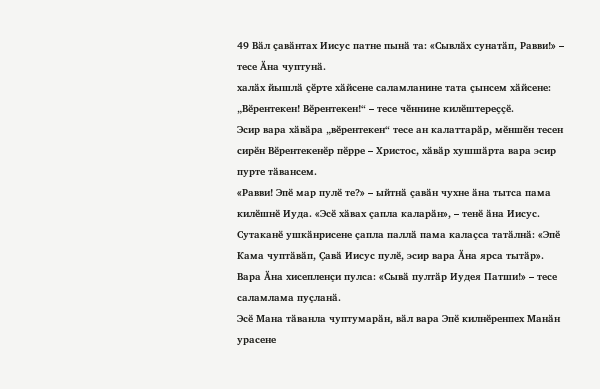49 Вӑл ҫавӑнтах Иисус патне пынӑ та: «Сывлӑх сунатӑп, Равви!» – тесе Ӑна чуптунӑ.
халӑх йышлӑ ҫӗрте хӑйсене саламланине тата ҫынсем хӑйсене: „Вӗрентекен! Вӗрентекен!“ – тесе чӗннине килӗштереҫҫӗ.
Эсир вара хӑвӑра „вӗрентекен“ тесе ан калаттарӑр, мӗншӗн тесен сирӗн Вӗрентекенӗр пӗрре – Христос, хӑвӑр хушшӑрта вара эсир пурте тӑвансем.
«Равви! Эпӗ мар пулӗ те?» – ыйтнӑ ҫавӑн чухне ӑна тытса пама килӗшнӗ Иуда. «Эсӗ хӑвах ҫапла каларӑн», – тенӗ ӑна Иисус.
Сутаканӗ ушкӑнрисене ҫапла паллӑ пама калаҫса татӑлнӑ: «Эпӗ Кама чуптӑвӑп, Ҫавӑ Иисус пулӗ, эсир вара Ӑна ярса тытӑр».
Вара Ӑна хисепленҫи пулса: «Сывӑ пултӑр Иудея Патши!» – тесе саламлама пуҫланӑ.
Эсӗ Мана тӑванла чуптумарӑн, вӑл вара Эпӗ килнӗренпех Манӑн урасене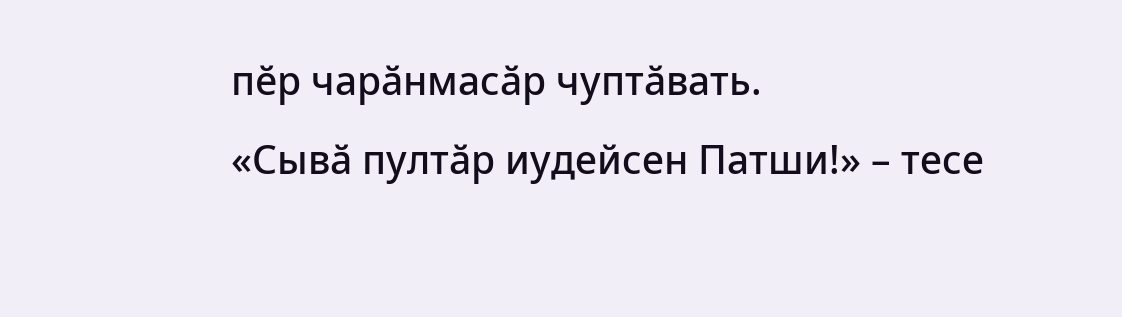пӗр чарӑнмасӑр чуптӑвать.
«Сывӑ пултӑр иудейсен Патши!» – тесе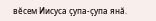вӗсем Иисуса ҫупа-ҫупа янӑ.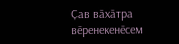Ҫав вӑхӑтра вӗренекенӗсем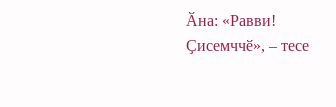Ӑна: «Равви! Ҫисемччӗ», – тесе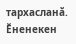тархасланӑ.
Ӗненекен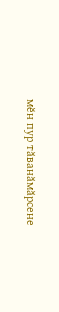мӗн пур тӑванӑмӑрсене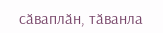сӑваплӑн, тӑванла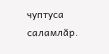чуптуса саламлӑр.